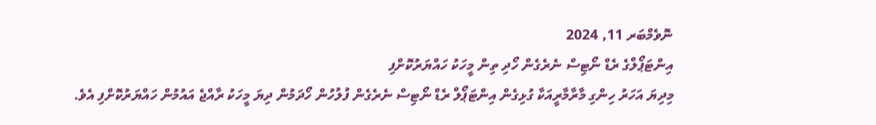ނޮވެމްބަރ 11, 2024
އިންޓަޕޯލްގެ ރެޑް ނޯޓިސް ނެރެގެން ހޯދި ތިން މީހަކު ހައްޔަރުކޮށްފި
މިދިޔަ އަހަރު ހިންގި މާރާމާރީއަކާ ގުޅިގެން އިންޓަޕޯލް ރެޑް ނޯޓިސް ނެރެގެން ފުލުހުން ހޯދަމުން ދިޔަ މީހަކު ރާއްޖެ އައުމުން ހައްޔަރުކޮށްފި އެވެ.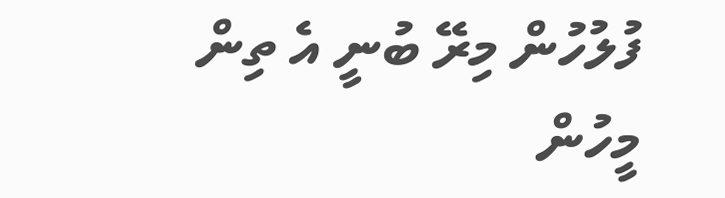ފުލުހުން މިރޭ ބުނީ އެ ތިން މީހުން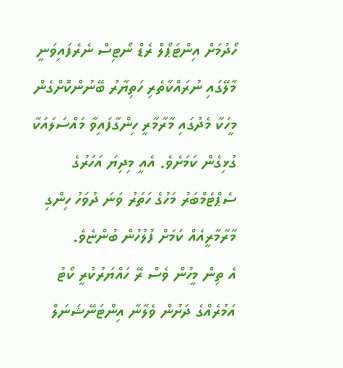ހޯދުމަށް އިންޓަޕޯލް ރެޑް ނޯޓިސް ނެރެފައިވަނީ މާލޭގައި ނުރައްކާތެރި ހަތިޔާރު ބޭނުންކޮށްގެން މީހަކާ މެދުގައި މާރާމާރީ ހިންގާފައިވާ މައްސަލައަކާ ގުޅިގެން ކަމަށެވެ. އެއީ މިދިޔަ އަހަރުގެ ސެޕްޓެމްބަރު މަހުގެ ހަތަރު ވަނަ ދުވަހު ހިންގި މާރާމާރީއެއް ކަމަށް ފުލުހުން ބުންޏެވެ.
އެ ތިން މީހުން ވެސް ރޭ ހައްޔަރުކުރީ ކޯޓު އަމުރެއްގެ ދަށުން ވެލާނާ އިންޓަނޭޝަނަލް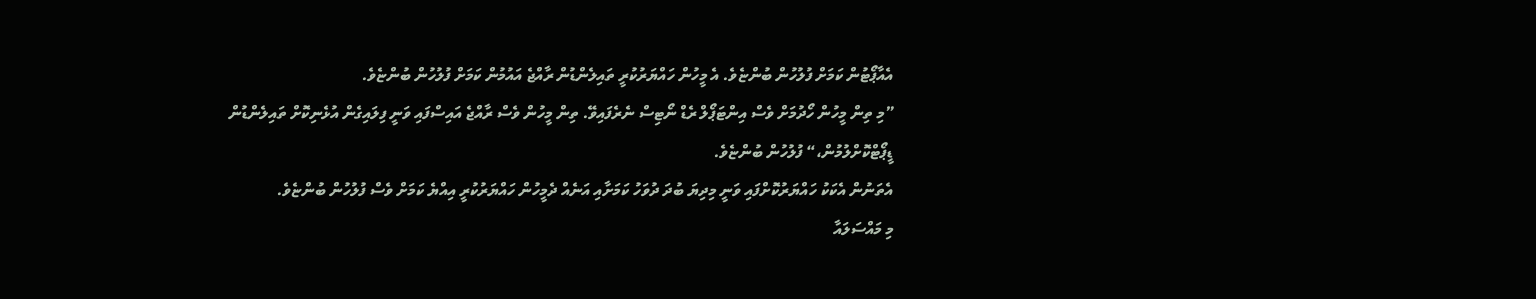އެއާޕޯޓުން ކަމަށް ފުލުހުން ބުންޏެވެ. އެ މީހުން ހައްޔަރުކުރީ ތައިލެންޑުން ރާއްޖެ އައުމުން ކަމަށް ފުލުހުން ބުންޏެވެ.
”މި ތިން މީހުން ހޯދުމަށް ވެސް އިންޓަޕޯލް ރެޑް ނޯޓިސް ނެރެފައިވޭ. ތިން މީހުން ވެސް ރާއްޖެ އައިސްފައި ވަނީ ފިލައިގެން އުޅެނިކޮށް ތައިލެންޑުން ޑީޕޯޓްކޮށްލުމުން،“ ފުލުހުން ބުންޏެވެ.
އެތަނުން އެކަކު ހައްޔަރުކޮށްފައި ވަނީ މިދިޔަ ބުދަ ދުވަހު ކަމަށާއި އަނެއް ދެމީހުން ހައްޔަރުކުރީ އިއްޔެ ކަމަށް ވެސް ފުލުހުން ބުންޏެވެ.
މި މައްސަލައާ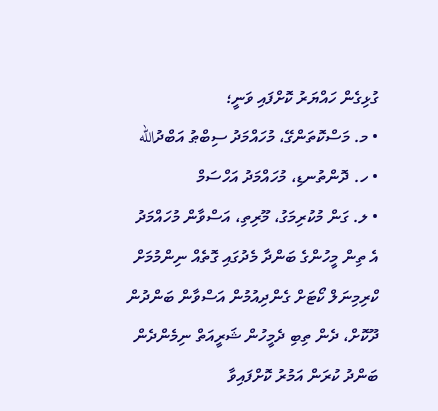ގުޅިގެން ހައްޔަރު ކޮށްފައި ވަނީ؛
• މ. މަސްކޮތަންގޭ، މުހައްމަދު ސިބްޠު އަބްދުالله
• ހ. ދޮންތުނޑި، މުހައްމަދު އަހްސަމް
• ލ. ގަން މުކުރިމަގު، މޫރިތި، އަސްވާން މުހައްމަދު
އެ ތިން މީހުންގެ ބަންދާ މެދުގައި ގޮތެއް ނިންމުމަށް ކްރިމިނަލް ކޯޓަށް ގެންދިއުމުން އަސްވާން ބަންދުން ދޫކޮށް، ދެން ތިބި ދެމީހުން ޝަރީއަތް ނިމެންދެން ބަންދު ކުރަން އަމުރު ކޮށްފައިވާ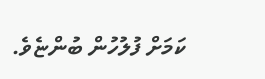ކަމަށް ފުލުހުން ބުންޏެވެ.